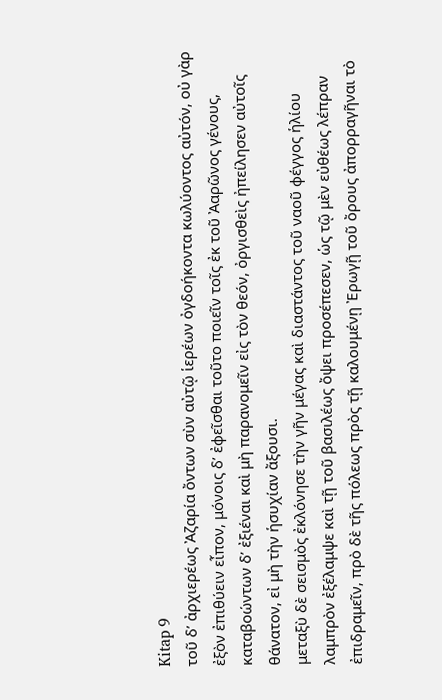Kitap 9
τοῦ δʼ ἀρχιερέως Ἀζαρία ὄντων σὺν αὐτῷ ἱερέων ὀγδοήκοντα κωλύοντος αὐτόν, οὐ γὰρ ἐξὸν ἐπιθύειν εἶπον, μόνοις δʼ ἐφεῖσθαι τοῦτο ποιεῖν τοῖς ἐκ τοῦ Ἀαρῶνος γένους, καταβοώντων δʼ ἐξιέναι καὶ μὴ παρανομεῖν εἰς τὸν θεόν, ὀργισθεὶς ἠπείλησεν αὐτοῖς θάνατον, εἰ μὴ τὴν ἡσυχίαν ἄξουσι.
μεταξὺ δὲ σεισμὸς ἐκλόνησε τὴν γῆν μέγας καὶ διαστάντος τοῦ ναοῦ φέγγος ἡλίου λαμπρὸν ἐξέλαμψε καὶ τῇ τοῦ βασιλέως ὄψει προσέπεσεν, ὡς τῷ μὲν εὐθέως λέπραν ἐπιδραμεῖν, πρὸ δὲ τῆς πόλεως πρὸς τῇ καλουμένῃ Ἐρωγῇ τοῦ ὄρους ἀπορραγῆναι τὸ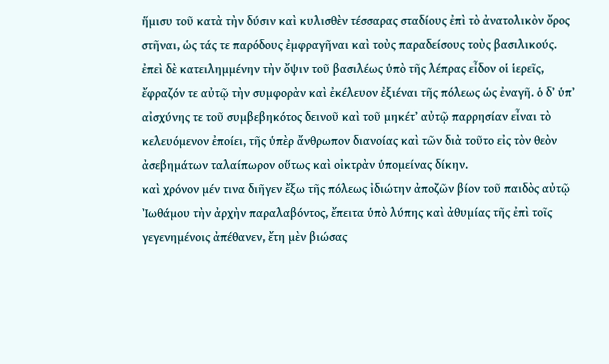ἥμισυ τοῦ κατὰ τὴν δύσιν καὶ κυλισθὲν τέσσαρας σταδίους ἐπὶ τὸ ἀνατολικὸν ὄρος στῆναι, ὡς τάς τε παρόδους ἐμφραγῆναι καὶ τοὺς παραδείσους τοὺς βασιλικούς.
ἐπεὶ δὲ κατειλημμένην τὴν ὄψιν τοῦ βασιλέως ὑπὸ τῆς λέπρας εἶδον οἱ ἱερεῖς, ἔφραζόν τε αὐτῷ τὴν συμφορὰν καὶ ἐκέλευον ἐξιέναι τῆς πόλεως ὡς ἐναγῆ. ὁ δʼ ὑπʼ αἰσχύνης τε τοῦ συμβεβηκότος δεινοῦ καὶ τοῦ μηκέτʼ αὐτῷ παρρησίαν εἶναι τὸ κελευόμενον ἐποίει, τῆς ὑπὲρ ἄνθρωπον διανοίας καὶ τῶν διὰ τοῦτο εἰς τὸν θεὸν ἀσεβημάτων ταλαίπωρον οὕτως καὶ οἰκτρὰν ὑπομείνας δίκην.
καὶ χρόνον μέν τινα διῆγεν ἔξω τῆς πόλεως ἰδιώτην ἀποζῶν βίον τοῦ παιδὸς αὐτῷ Ἰωθάμου τὴν ἀρχὴν παραλαβόντος, ἔπειτα ὑπὸ λύπης καὶ ἀθυμίας τῆς ἐπὶ τοῖς γεγενημένοις ἀπέθανεν, ἔτη μὲν βιώσας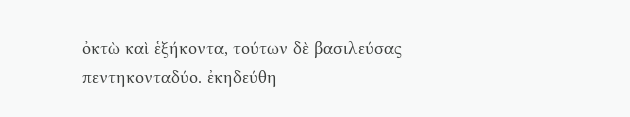ὀκτὼ καὶ ἑξήκοντα, τούτων δὲ βασιλεύσας πεντηκονταδύο. ἐκηδεύθη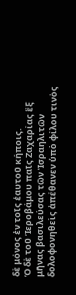δὲ μόνος ἐν τοῖς ἑαυτοῦ κήποις.
Ὁ δὲ τοῦ Ἱεροβάμου παῖς Ζαχαρίας ἓξ μῆνας βασιλεύσας τῶν Ἰσραηλιτῶν δολοφονηθεὶς ἀπέθανεν ὑπὸ φίλου τινὸς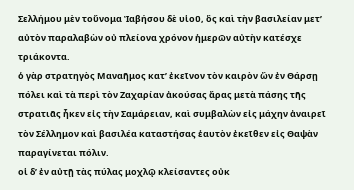Σελλήμου μὲν τοὔνομα Ἰαβήσου δὲ υἱοῦ, ὃς καὶ τὴν βασιλείαν μετʼ αὐτὸν παραλαβὼν οὐ πλείονα χρόνον ἡμερῶν αὐτὴν κατέσχε τριάκοντα.
ὁ γὰρ στρατηγὸς Μαναῆμος κατʼ ἐκεῖνον τὸν καιρὸν ὢν ἐν Θάρσῃ πόλει καὶ τὰ περὶ τὸν Ζαχαρίαν ἀκούσας ἄρας μετὰ πάσης τῆς στρατιᾶς ἧκεν εἰς τὴν Σαμάρειαν, καὶ συμβαλὼν εἰς μάχην ἀναιρεῖ τὸν Σέλλημον καὶ βασιλέα καταστήσας ἑαυτὸν ἐκεῖθεν εἰς Θαψὰν παραγίνεται πόλιν.
οἱ δʼ ἐν αὐτῇ τὰς πύλας μοχλῷ κλείσαντες οὐκ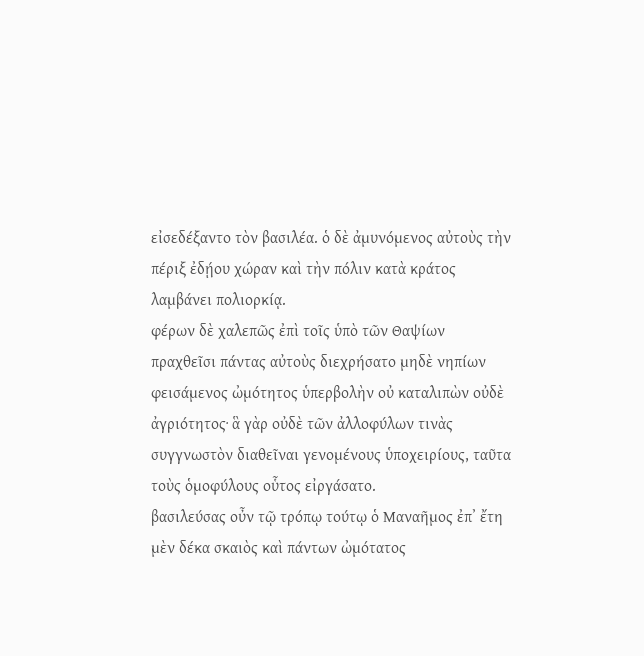εἰσεδέξαντο τὸν βασιλέα. ὁ δὲ ἀμυνόμενος αὐτοὺς τὴν πέριξ ἐδῄου χώραν καὶ τὴν πόλιν κατὰ κράτος λαμβάνει πολιορκίᾳ.
φέρων δὲ χαλεπῶς ἐπὶ τοῖς ὑπὸ τῶν Θαψίων πραχθεῖσι πάντας αὐτοὺς διεχρήσατο μηδὲ νηπίων φεισάμενος ὠμότητος ὑπερβολὴν οὐ καταλιπὼν οὐδὲ ἀγριότητος· ἃ γὰρ οὐδὲ τῶν ἀλλοφύλων τινὰς συγγνωστὸν διαθεῖναι γενομένους ὑποχειρίους, ταῦτα τοὺς ὁμοφύλους οὗτος εἰργάσατο.
βασιλεύσας οὖν τῷ τρόπῳ τούτῳ ὁ Μαναῆμος ἐπʼ ἔτη μὲν δέκα σκαιὸς καὶ πάντων ὠμότατος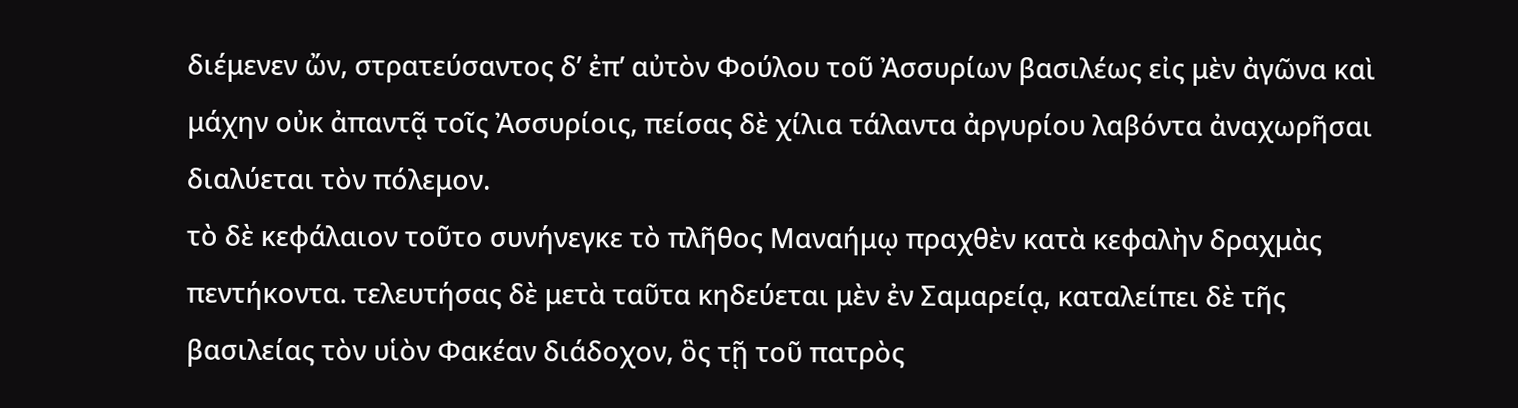διέμενεν ὤν, στρατεύσαντος δʼ ἐπʼ αὐτὸν Φούλου τοῦ Ἀσσυρίων βασιλέως εἰς μὲν ἀγῶνα καὶ μάχην οὐκ ἀπαντᾷ τοῖς Ἀσσυρίοις, πείσας δὲ χίλια τάλαντα ἀργυρίου λαβόντα ἀναχωρῆσαι διαλύεται τὸν πόλεμον.
τὸ δὲ κεφάλαιον τοῦτο συνήνεγκε τὸ πλῆθος Μαναήμῳ πραχθὲν κατὰ κεφαλὴν δραχμὰς πεντήκοντα. τελευτήσας δὲ μετὰ ταῦτα κηδεύεται μὲν ἐν Σαμαρείᾳ, καταλείπει δὲ τῆς βασιλείας τὸν υἱὸν Φακέαν διάδοχον, ὃς τῇ τοῦ πατρὸς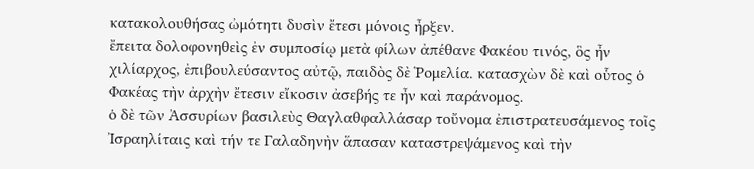κατακολουθήσας ὠμότητι δυσὶν ἔτεσι μόνοις ἦρξεν.
ἔπειτα δολοφονηθεὶς ἐν συμποσίῳ μετὰ φίλων ἀπέθανε Φακέου τινός, ὃς ἦν χιλίαρχος, ἐπιβουλεύσαντος αὐτῷ, παιδὸς δὲ Ῥομελία. κατασχὼν δὲ καὶ οὗτος ὁ Φακέας τὴν ἀρχὴν ἔτεσιν εἴκοσιν ἀσεβής τε ἦν καὶ παράνομος.
ὁ δὲ τῶν Ἀσσυρίων βασιλεὺς Θαγλαθφαλλάσαρ τοὔνομα ἐπιστρατευσάμενος τοῖς Ἰσραηλίταις καὶ τήν τε Γαλαδηνὴν ἅπασαν καταστρεψάμενος καὶ τὴν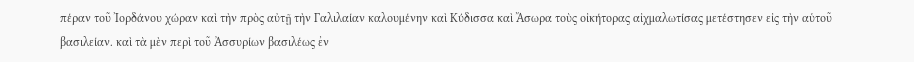πέραν τοῦ Ἰορδάνου χώραν καὶ τὴν πρὸς αὐτῇ τὴν Γαλιλαίαν καλουμένην καὶ Κύδισσα καὶ Ἄσωρα τοὺς οἰκήτορας αἰχμαλωτίσας μετέστησεν εἰς τὴν αὑτοῦ βασιλείαν. καὶ τὰ μὲν περὶ τοῦ Ἀσσυρίων βασιλέως ἐν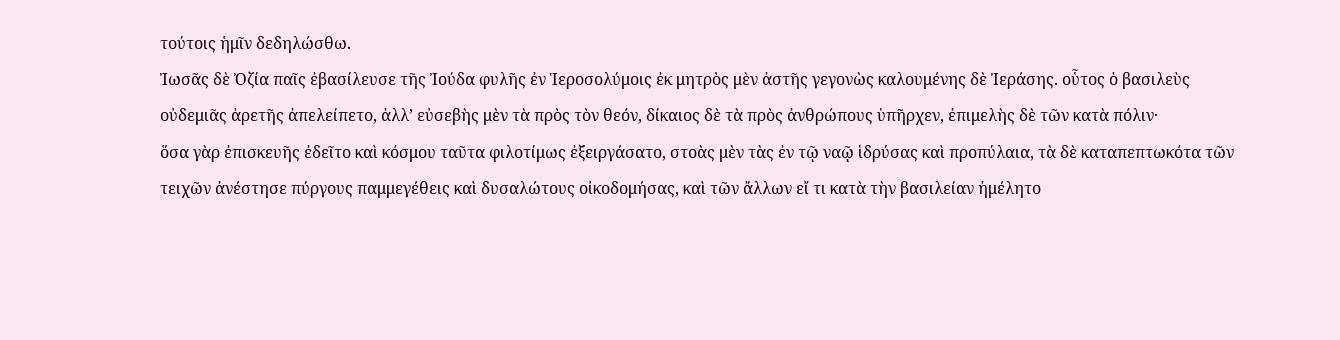τούτοις ἡμῖν δεδηλώσθω.
Ἰωσᾶς δὲ Ὀζία παῖς ἐβασίλευσε τῆς Ἰούδα φυλῆς ἐν Ἱεροσολύμοις ἐκ μητρὸς μὲν ἀστῆς γεγονὼς καλουμένης δὲ Ἰεράσης. οὗτος ὁ βασιλεὺς οὐδεμιᾶς ἀρετῆς ἀπελείπετο, ἀλλʼ εὐσεβὴς μὲν τὰ πρὸς τὸν θεόν, δίκαιος δὲ τὰ πρὸς ἀνθρώπους ὑπῆρχεν, ἐπιμελὴς δὲ τῶν κατὰ πόλιν·
ὅσα γὰρ ἐπισκευῆς ἐδεῖτο καὶ κόσμου ταῦτα φιλοτίμως ἐξειργάσατο, στοὰς μὲν τὰς ἐν τῷ ναῷ ἱδρύσας καὶ προπύλαια, τὰ δὲ καταπεπτωκότα τῶν τειχῶν ἀνέστησε πύργους παμμεγέθεις καὶ δυσαλώτους οἰκοδομήσας, καὶ τῶν ἄλλων εἴ τι κατὰ τὴν βασιλείαν ἠμέλητο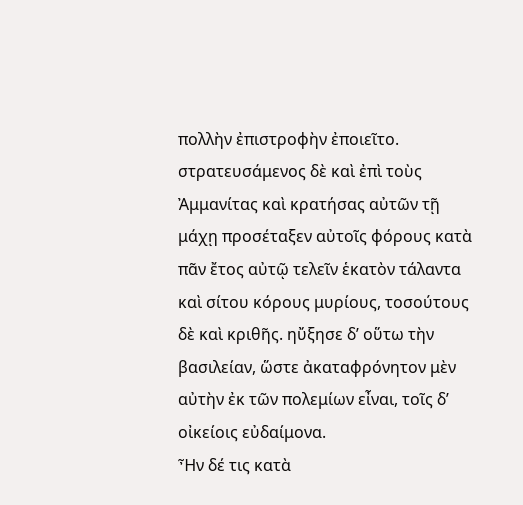πολλὴν ἐπιστροφὴν ἐποιεῖτο.
στρατευσάμενος δὲ καὶ ἐπὶ τοὺς Ἀμμανίτας καὶ κρατήσας αὐτῶν τῇ μάχῃ προσέταξεν αὐτοῖς φόρους κατὰ πᾶν ἔτος αὐτῷ τελεῖν ἑκατὸν τάλαντα καὶ σίτου κόρους μυρίους, τοσούτους δὲ καὶ κριθῆς. ηὔξησε δʼ οὕτω τὴν βασιλείαν, ὥστε ἀκαταφρόνητον μὲν αὐτὴν ἐκ τῶν πολεμίων εἶναι, τοῖς δʼ οἰκείοις εὐδαίμονα.
Ἦν δέ τις κατὰ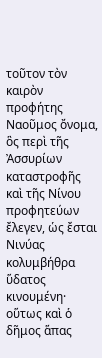τοῦτον τὸν καιρὸν προφήτης Ναοῦμος ὄνομα, ὃς περὶ τῆς Ἀσσυρίων καταστροφῆς καὶ τῆς Νίνου προφητεύων ἔλεγεν, ὡς ἔσται Νινύας κολυμβήθρα ὕδατος κινουμένη· οὕτως καὶ ὁ δῆμος ἅπας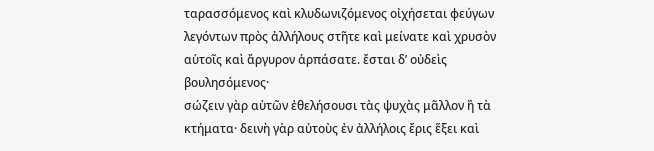ταρασσόμενος καὶ κλυδωνιζόμενος οἰχήσεται φεύγων λεγόντων πρὸς ἀλλήλους στῆτε καὶ μείνατε καὶ χρυσὸν αὑτοῖς καὶ ἄργυρον ἁρπάσατε. ἔσται δʼ οὐδεὶς βουλησόμενος·
σώζειν γὰρ αὑτῶν ἐθελήσουσι τὰς ψυχὰς μᾶλλον ἢ τὰ κτήματα· δεινὴ γὰρ αὐτοὺς ἐν ἀλλήλοις ἔρις ἕξει καὶ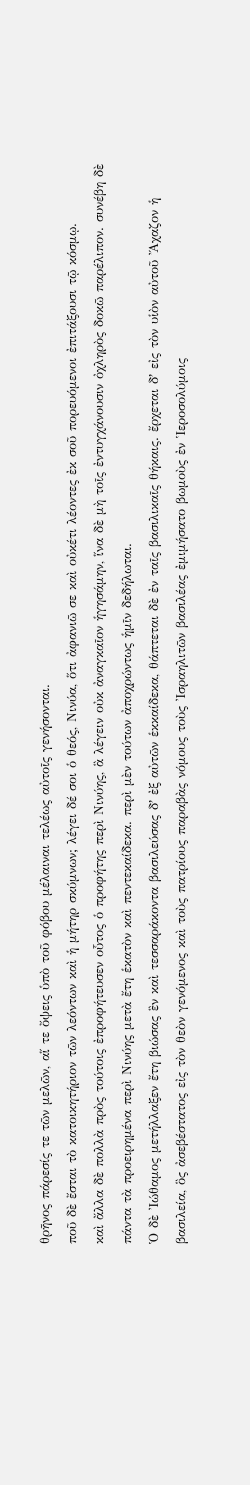θρῆνος πάρεσίς τε τῶν μελῶν, αἵ τε ὄψεις ὑπὸ τοῦ φόβου μέλαιναι τελέως αὐτοῖς γενήσονται.
ποῦ δὲ ἔσται τὸ κατοικητήριον τῶν λεόντων καὶ ἡ μήτηρ σκύμνων; λέγει δέ σοι ὁ θεός, Νινύα, ὅτι ἀφανιῶ σε καὶ οὐκέτι λέοντες ἐκ σοῦ πορευόμενοι ἐπιτάξουσι τῷ κόσμῳ.
καὶ ἄλλα δὲ πολλὰ πρὸς τούτοις ἐπροφήτευσεν οὗτος ὁ προφήτης περὶ Νινύης, ἃ λέγειν οὐκ ἀναγκαῖον ἡγησάμην, ἵνα δὲ μὴ τοῖς ἐντυγχάνουσιν ὀχληρὸς δοκῶ παρέλιπον. συνέβη δὲ πάντα τὰ προειρημένα περὶ Νινύης μετὰ ἔτη ἑκατὸν καὶ πεντεκαίδεκα. περὶ μὲν τούτων ἀποχρώντως ἡμῖν δεδήλωται.
Ὁ δὲ Ἰώθαμος μετήλλαξεν ἔτη βιώσας ἓν καὶ τεσσαράκοντα βασιλεύσας δʼ ἐξ αὐτῶν ἑκκαίδεκα, θάπτεται δὲ ἐν ταῖς βασιλικαῖς θήκαις. ἔρχεται δʼ εἰς τὸν υἱὸν αὐτοῦ Ἄχαζον ἡ βασιλεία, ὃς ἀσεβέστατος εἰς τὸν θεὸν γενόμενος καὶ τοὺς πατρίους παραβὰς νόμους τοὺς Ἰσραηλιτῶν βασιλέας ἐμιμήσατο βωμοὺς ἐν Ἱεροσολύμοις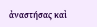ἀναστήσας καὶ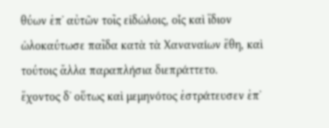θύων ἐπʼ αὐτῶν τοῖς εἰδώλοις, οἷς καὶ ἴδιον ὡλοκαύτωσε παῖδα κατὰ τὰ Χαναναίων ἔθη, καὶ τούτοις ἄλλα παραπλήσια διεπράττετο.
ἔχοντος δʼ οὕτως καὶ μεμηνότος ἐστράτευσεν ἐπʼ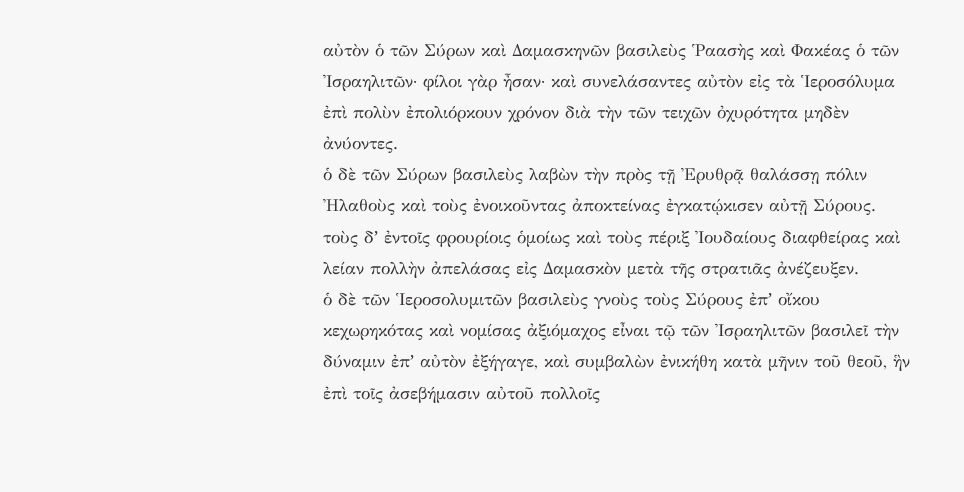αὐτὸν ὁ τῶν Σύρων καὶ Δαμασκηνῶν βασιλεὺς Ῥαασὴς καὶ Φακέας ὁ τῶν Ἰσραηλιτῶν· φίλοι γὰρ ἦσαν· καὶ συνελάσαντες αὐτὸν εἰς τὰ Ἱεροσόλυμα ἐπὶ πολὺν ἐπολιόρκουν χρόνον διὰ τὴν τῶν τειχῶν ὀχυρότητα μηδὲν ἀνύοντες.
ὁ δὲ τῶν Σύρων βασιλεὺς λαβὼν τὴν πρὸς τῇ Ἐρυθρᾷ θαλάσσῃ πόλιν Ἠλαθοὺς καὶ τοὺς ἐνοικοῦντας ἀποκτείνας ἐγκατῴκισεν αὐτῇ Σύρους. τοὺς δʼ ἐντοῖς φρουρίοις ὁμοίως καὶ τοὺς πέριξ Ἰουδαίους διαφθείρας καὶ λείαν πολλὴν ἀπελάσας εἰς Δαμασκὸν μετὰ τῆς στρατιᾶς ἀνέζευξεν.
ὁ δὲ τῶν Ἱεροσολυμιτῶν βασιλεὺς γνοὺς τοὺς Σύρους ἐπʼ οἴκου κεχωρηκότας καὶ νομίσας ἀξιόμαχος εἶναι τῷ τῶν Ἰσραηλιτῶν βασιλεῖ τὴν δύναμιν ἐπʼ αὐτὸν ἐξήγαγε, καὶ συμβαλὼν ἐνικήθη κατὰ μῆνιν τοῦ θεοῦ, ἣν ἐπὶ τοῖς ἀσεβήμασιν αὐτοῦ πολλοῖς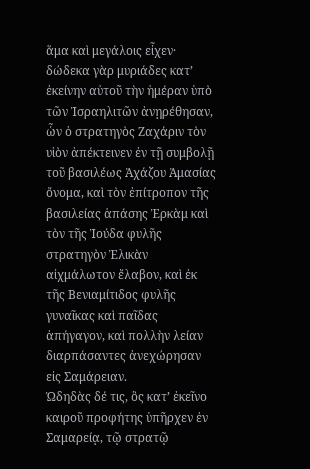ἅμα καὶ μεγάλοις εἶχεν·
δώδεκα γὰρ μυριάδες κατʼ ἐκείνην αὐτοῦ τὴν ἡμέραν ὑπὸ τῶν Ἰσραηλιτῶν ἀνῃρέθησαν, ὧν ὁ στρατηγὸς Ζαχάριν τὸν υἱὸν ἀπέκτεινεν ἐν τῇ συμβολῇ τοῦ βασιλέως Ἀχάζου Ἀμασίας ὄνομα, καὶ τὸν ἐπίτροπον τῆς βασιλείας ἁπάσης Ἐρκὰμ καὶ τὸν τῆς Ἰούδα φυλῆς στρατηγὸν Ἐλικὰν αἰχμάλωτον ἔλαβον, καὶ ἐκ τῆς Βενιαμίτιδος φυλῆς γυναῖκας καὶ παῖδας ἀπήγαγον, καὶ πολλὴν λείαν διαρπάσαντες ἀνεχώρησαν εἰς Σαμάρειαν.
Ὠδηδὰς δέ τις, ὃς κατʼ ἐκεῖνο καιροῦ προφήτης ὑπῆρχεν ἐν Σαμαρείᾳ, τῷ στρατῷ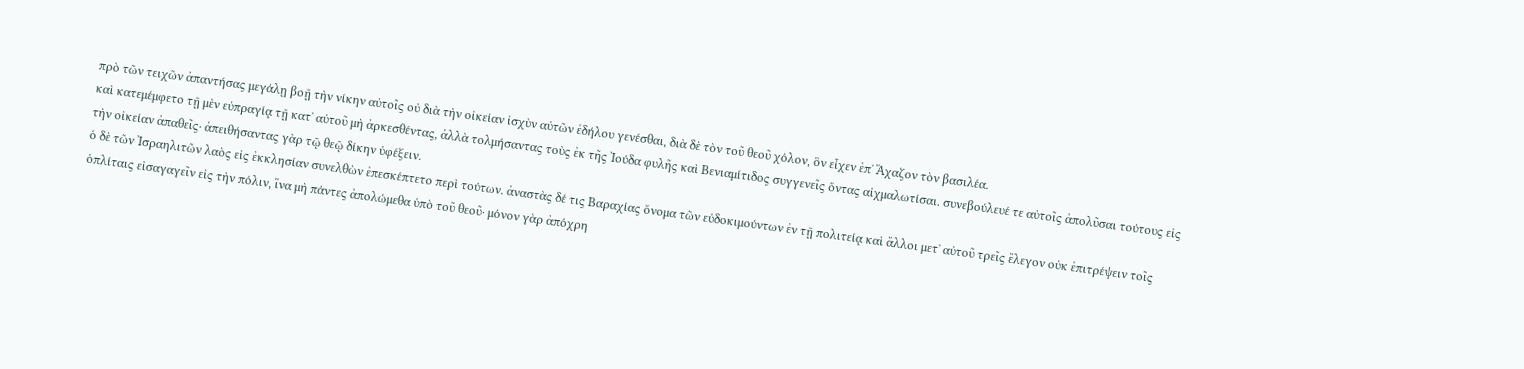πρὸ τῶν τειχῶν ἀπαντήσας μεγάλῃ βοῇ τὴν νίκην αὐτοῖς οὐ διὰ τὴν οἰκείαν ἰσχὺν αὐτῶν ἐδήλου γενέσθαι, διὰ δὲ τὸν τοῦ θεοῦ χόλον, ὃν εἶχεν ἐπʼ Ἄχαζον τὸν βασιλέα.
καὶ κατεμέμφετο τῇ μὲν εὐπραγίᾳ τῇ κατʼ αὐτοῦ μὴ ἀρκεσθέντας, ἀλλὰ τολμήσαντας τοὺς ἐκ τῆς Ἰούδα φυλῆς καὶ Βενιαμίτιδος συγγενεῖς ὄντας αἰχμαλωτίσαι. συνεβούλευέ τε αὐτοῖς ἀπολῦσαι τούτους εἰς τὴν οἰκείαν ἀπαθεῖς· ἀπειθήσαντας γὰρ τῷ θεῷ δίκην ὑφέξειν.
ὁ δὲ τῶν Ἰσραηλιτῶν λαὸς εἰς ἐκκλησίαν συνελθὼν ἐπεσκέπτετο περὶ τούτων. ἀναστὰς δέ τις Βαραχίας ὄνομα τῶν εὐδοκιμούντων ἐν τῇ πολιτείᾳ καὶ ἄλλοι μετʼ αὐτοῦ τρεῖς ἔλεγον οὐκ ἐπιτρέψειν τοῖς ὁπλίταις εἰσαγαγεῖν εἰς τὴν πόλιν, ἵνα μὴ πάντες ἀπολώμεθα ὑπὸ τοῦ θεοῦ· μόνον γὰρ ἀπόχρη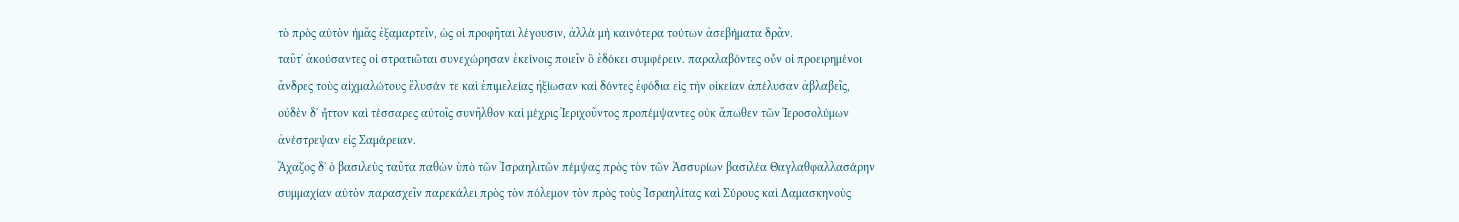τὸ πρὸς αὐτὸν ἡμᾶς ἐξαμαρτεῖν, ὡς οἱ προφῆται λέγουσιν, ἀλλὰ μὴ καινότερα τούτων ἀσεβήματα δρᾶν.
ταῦτʼ ἀκούσαντες οἱ στρατιῶται συνεχώρησαν ἐκείνοις ποιεῖν ὃ ἐδόκει συμφέρειν. παραλαβόντες οὖν οἱ προειρημένοι ἄνδρες τοὺς αἰχμαλώτους ἔλυσάν τε καὶ ἐπιμελείας ἠξίωσαν καὶ δόντες ἐφόδια εἰς τὴν οἰκείαν ἀπέλυσαν ἀβλαβεῖς, οὐδὲν δʼ ἧττον καὶ τέσσαρες αὐτοῖς συνῆλθον καὶ μέχρις Ἱεριχοῦντος προπέμψαντες οὐκ ἄπωθεν τῶν Ἱεροσολύμων ἀνέστρεψαν εἰς Σαμάρειαν.
Ἄχαζος δʼ ὁ βασιλεὺς ταῦτα παθὼν ὑπὸ τῶν Ἰσραηλιτῶν πέμψας πρὸς τὸν τῶν Ἀσσυρίων βασιλέα Θαγλαθφαλλασάρην συμμαχίαν αὐτὸν παρασχεῖν παρεκάλει πρὸς τὸν πόλεμον τὸν πρὸς τοὺς Ἰσραηλίτας καὶ Σύρους καὶ Δαμασκηνοὺς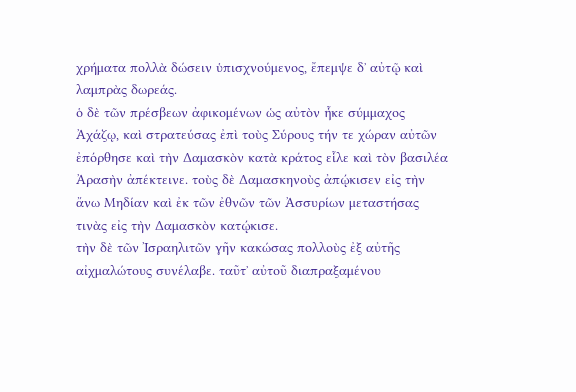χρήματα πολλὰ δώσειν ὑπισχνούμενος, ἔπεμψε δʼ αὐτῷ καὶ λαμπρὰς δωρεάς.
ὁ δὲ τῶν πρέσβεων ἀφικομένων ὡς αὐτὸν ἧκε σύμμαχος Ἀχάζῳ, καὶ στρατεύσας ἐπὶ τοὺς Σύρους τήν τε χώραν αὐτῶν ἐπόρθησε καὶ τὴν Δαμασκὸν κατὰ κράτος εἷλε καὶ τὸν βασιλέα Ἀρασὴν ἀπέκτεινε. τοὺς δὲ Δαμασκηνοὺς ἀπῴκισεν εἰς τὴν ἄνω Μηδίαν καὶ ἐκ τῶν ἐθνῶν τῶν Ἀσσυρίων μεταστήσας τινὰς εἰς τὴν Δαμασκὸν κατῴκισε.
τὴν δὲ τῶν Ἰσραηλιτῶν γῆν κακώσας πολλοὺς ἐξ αὐτῆς αἰχμαλώτους συνέλαβε. ταῦτʼ αὐτοῦ διαπραξαμένου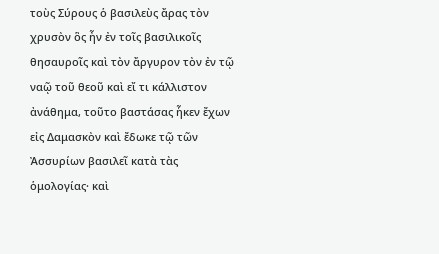τοὺς Σύρους ὁ βασιλεὺς ἄρας τὸν χρυσὸν ὃς ἦν ἐν τοῖς βασιλικοῖς θησαυροῖς καὶ τὸν ἄργυρον τὸν ἐν τῷ ναῷ τοῦ θεοῦ καὶ εἴ τι κάλλιστον ἀνάθημα, τοῦτο βαστάσας ἧκεν ἔχων εἰς Δαμασκὸν καὶ ἔδωκε τῷ τῶν Ἀσσυρίων βασιλεῖ κατὰ τὰς ὁμολογίας· καὶ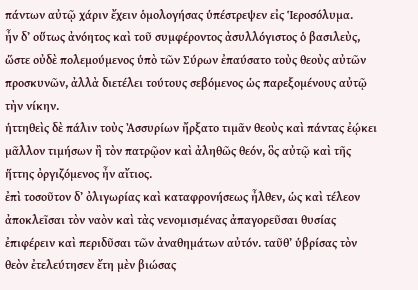πάντων αὐτῷ χάριν ἔχειν ὁμολογήσας ὑπέστρεψεν εἰς Ἱεροσόλυμα.
ἦν δʼ οὕτως ἀνόητος καὶ τοῦ συμφέροντος ἀσυλλόγιστος ὁ βασιλεὺς, ὥστε οὐδὲ πολεμούμενος ὑπὸ τῶν Σύρων ἐπαύσατο τοὺς θεοὺς αὐτῶν προσκυνῶν, ἀλλὰ διετέλει τούτους σεβόμενος ὡς παρεξομένους αὐτῷ τὴν νίκην.
ἡττηθεὶς δὲ πάλιν τοὺς Ἀσσυρίων ἤρξατο τιμᾶν θεοὺς καὶ πάντας ἐῴκει μᾶλλον τιμήσων ἢ τὸν πατρῷον καὶ ἀληθῶς θεόν, ὃς αὐτῷ καὶ τῆς ἥττης ὀργιζόμενος ἦν αἴτιος.
ἐπὶ τοσοῦτον δʼ ὀλιγωρίας καὶ καταφρονήσεως ἦλθεν, ὡς καὶ τέλεον ἀποκλεῖσαι τὸν ναὸν καὶ τὰς νενομισμένας ἀπαγορεῦσαι θυσίας ἐπιφέρειν καὶ περιδῦσαι τῶν ἀναθημάτων αὐτόν. ταῦθʼ ὑβρίσας τὸν θεὸν ἐτελεύτησεν ἔτη μὲν βιώσας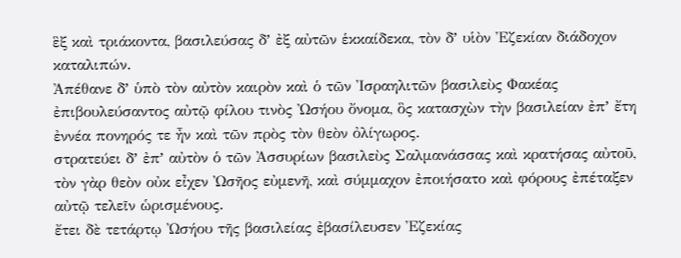ἓξ καὶ τριάκοντα, βασιλεύσας δʼ ἐξ αὐτῶν ἑκκαίδεκα, τὸν δʼ υἱὸν Ἐζεκίαν διάδοχον καταλιπών.
Ἀπέθανε δʼ ὑπὸ τὸν αὐτὸν καιρὸν καὶ ὁ τῶν Ἰσραηλιτῶν βασιλεὺς Φακέας ἐπιβουλεύσαντος αὐτῷ φίλου τινὸς Ὠσήου ὄνομα, ὃς κατασχὼν τὴν βασιλείαν ἐπʼ ἔτη ἐννέα πονηρός τε ἦν καὶ τῶν πρὸς τὸν θεὸν ὀλίγωρος.
στρατεύει δʼ ἐπʼ αὐτὸν ὁ τῶν Ἀσσυρίων βασιλεὺς Σαλμανάσσας καὶ κρατήσας αὐτοῦ, τὸν γὰρ θεὸν οὐκ εἶχεν Ὠσῆος εὐμενῆ, καὶ σύμμαχον ἐποιήσατο καὶ φόρους ἐπέταξεν αὐτῷ τελεῖν ὡρισμένους.
ἔτει δὲ τετάρτῳ Ὠσήου τῆς βασιλείας ἐβασίλευσεν Ἐζεκίας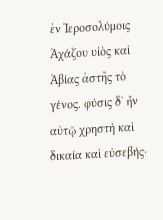ἐν Ἱεροσολύμοις Ἀχάζου υἱὸς καὶ Ἀβίας ἀστῆς τὸ γένος. φύσις δʼ ἦν αὐτῷ χρηστὴ καὶ δικαία καὶ εὐσεβής·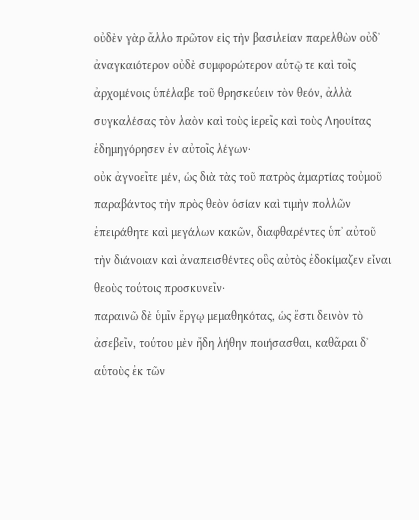οὐδὲν γὰρ ἄλλο πρῶτον εἰς τὴν βασιλείαν παρελθὼν οὐδʼ ἀναγκαιότερον οὐδὲ συμφορώτερον αὑτῷ τε καὶ τοῖς ἀρχομένοις ὑπέλαβε τοῦ θρησκεύειν τὸν θεόν, ἀλλὰ συγκαλέσας τὸν λαὸν καὶ τοὺς ἱερεῖς καὶ τοὺς Ληουίτας ἐδημηγόρησεν ἐν αὐτοῖς λέγων·
οὐκ ἀγνοεῖτε μέν, ὡς διὰ τὰς τοῦ πατρὸς ἁμαρτίας τοὐμοῦ παραβάντος τὴν πρὸς θεὸν ὁσίαν καὶ τιμὴν πολλῶν ἐπειράθητε καὶ μεγάλων κακῶν, διαφθαρέντες ὑπʼ αὐτοῦ τὴν διάνοιαν καὶ ἀναπεισθέντες οὓς αὐτὸς ἐδοκίμαζεν εἶναι θεοὺς τούτοις προσκυνεῖν·
παραινῶ δὲ ὑμῖν ἔργῳ μεμαθηκότας, ὡς ἔστι δεινὸν τὸ ἀσεβεῖν, τούτου μὲν ἤδη λήθην ποιήσασθαι, καθᾶραι δʼ αὑτοὺς ἐκ τῶν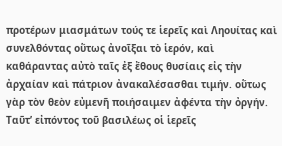προτέρων μιασμάτων τούς τε ἱερεῖς καὶ Ληουίτας καὶ συνελθόντας οὕτως ἀνοῖξαι τὸ ἱερόν, καὶ καθάραντας αὐτὸ ταῖς ἐξ ἔθους θυσίαις εἰς τὴν ἀρχαίαν καὶ πάτριον ἀνακαλέσασθαι τιμήν. οὕτως γὰρ τὸν θεὸν εὐμενῆ ποιήσαιμεν ἀφέντα τὴν ὀργήν.
Ταῦτʼ εἰπόντος τοῦ βασιλέως οἱ ἱερεῖς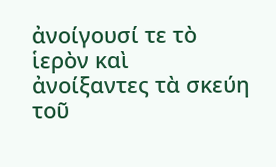ἀνοίγουσί τε τὸ ἱερὸν καὶ ἀνοίξαντες τὰ σκεύη τοῦ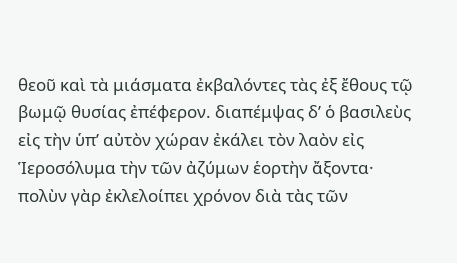θεοῦ καὶ τὰ μιάσματα ἐκβαλόντες τὰς ἐξ ἔθους τῷ βωμῷ θυσίας ἐπέφερον. διαπέμψας δʼ ὁ βασιλεὺς εἰς τὴν ὑπʼ αὐτὸν χώραν ἐκάλει τὸν λαὸν εἰς Ἱεροσόλυμα τὴν τῶν ἀζύμων ἑορτὴν ἄξοντα· πολὺν γὰρ ἐκλελοίπει χρόνον διὰ τὰς τῶν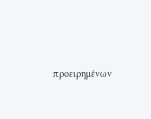προειρημένων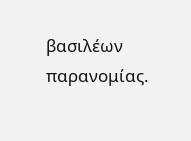βασιλέων παρανομίας.